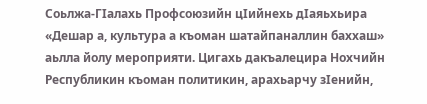Соьлжа-ГIалахь Профсоюзийн цIийнехь дIаяьхьира «Дешар а, культура а къоман шатайпаналлин баххаш» аьлла йолу мероприяти. Цигахь дакъалецира Нохчийн Республикин къоман политикин, арахьарчу зIенийн,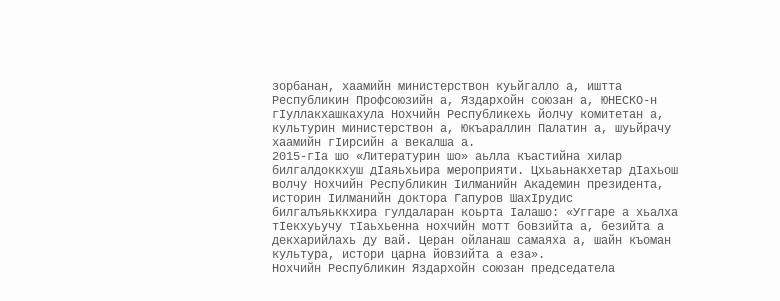зорбанан, хаамийн министерствон куьйгалло а, иштта Республикин Профсоюзийн а, Яздархойн союзан а, ЮНЕСКО-н гIуллакхашкахула Нохчийн Республикехь йолчу комитетан а, культурин министерствон а, Юкъараллин Палатин а, шуьйрачу хаамийн гIирсийн а векалша а.
2015-гIа шо «Литературин шо» аьлла къастийна хилар билгалдоккхуш дIаяьхьира мероприяти. Цхьаьнакхетар дIахьош волчу Нохчийн Республикин Iилманийн Академин президента, историн Iилманийн доктора Гапуров ШахIрудис билгалъяьккхира гулдаларан коьрта Iалашо: «Уггаре а хьалха тIекхуьучу тIаьхьенна нохчийн мотт бовзийта а, безийта а декхарийлахь ду вай. Церан ойланаш самаяха а, шайн къоман культура, истори царна йовзийта а еза».
Нохчийн Республикин Яздархойн союзан председатела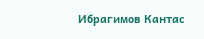Ибрагимов Кантас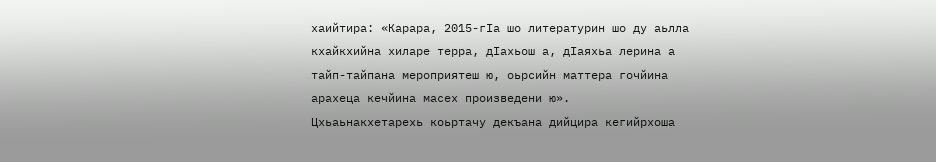хаийтира: «Карара, 2015-гIа шо литературин шо ду аьлла кхайкхийна хиларе терра, дIахьош а, дIаяхьа лерина а тайп-тайпана мероприятеш ю, оьрсийн маттера гочйина арахеца кечйина масех произведени ю».
Цхьаьнакхетарехь коьртачу декъана дийцира кегийрхоша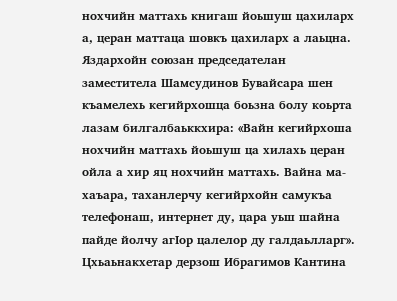нохчийн маттахь книгаш йоьшуш цахиларх а, церан маттаца шовкъ цахиларх а лаьцна. Яздархойн союзан председателан заместитела Шамсудинов Бувайсара шен къамелехь кегийрхошца боьзна болу коьрта лазам билгалбаьккхира: «Вайн кегийрхоша нохчийн маттахь йоьшуш ца хилахь церан ойла а хир яц нохчийн маттахь. Вайна ма-хаъара, таханлерчу кегийрхойн самукъа телефонаш, интернет ду, цара уьш шайна пайде йолчу агIор цалелор ду галдаьлларг».
Цхьаьнакхетар дерзош Ибрагимов Кантина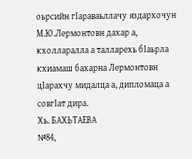оьрсийн гIараваьллачу яздархочун М.Ю.Лермонтовн дахар а, кхолларалла а талларехь бIаьрла кхиамаш бахарна Лермонтовн цIарахчу мидалца а, дипломаца а совгIат дира.
Хь. БАХЬТАЕВА
№84,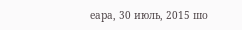еара, 30 июль, 2015 шо